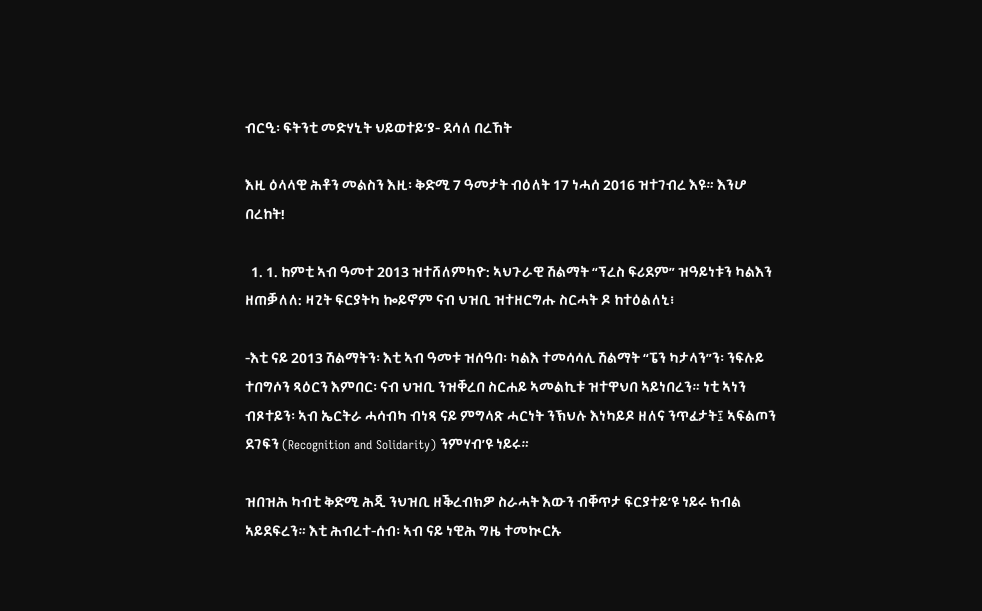ብርዒ፡ ፍትንቲ መድሃኒት ህይወተይ’ያ- ደሳለ በረኸት

እዚ ዕላላዊ ሕቶን መልስን እዚ፡ ቅድሚ 7 ዓመታት ብዕለት 17 ነሓሰ 2016 ዝተገብረ እዩ። እንሆ በረከት!

  1. 1. ከምቲ ኣብ ዓመተ 2013 ዝተሸለምካዮ: ኣህጉራዊ ሽልማት “ፕረስ ፍሪደም” ዝዓይነቱን ካልእን ዘጠቓለለ: ዛጊት ፍርያትካ ኰይኖም ናብ ህዝቢ ዝተዘርግሑ ስርሓት ዶ ከተዕልለኒ፧

-እቲ ናይ 2013 ሽልማትን፡ እቲ ኣብ ዓመቱ ዝሰዓበ፡ ካልእ ተመሳሳሊ ሽልማት “ፔን ካታላን”ን፡ ንፍሉይ ተበግሶን ጻዕርን እምበር፡ ናብ ህዝቢ ንዝቐረበ ስርሐይ ኣመልኪቱ ዝተዋህበ ኣይነበረን። ነቲ ኣነን ብጾተይን፡ ኣብ ኤርትራ ሓሳብካ ብነጻ ናይ ምግላጽ ሓርነት ንኽህሉ እነካይዶ ዘለና ንጥፈታት፤ ኣፍልጦን ደገፍን (Recognition and Solidarity) ንምሃብ’ዩ ነይሩ።

ዝበዝሕ ካብቲ ቅድሚ ሕጂ ንህዝቢ ዘቕረብክዎ ስራሓት እውን ብቐጥታ ፍርያተይ’ዩ ነይሩ ክብል ኣይደፍረን። እቲ ሕብረተ-ሰብ፡ ኣብ ናይ ነዊሕ ግዜ ተመኲርኡ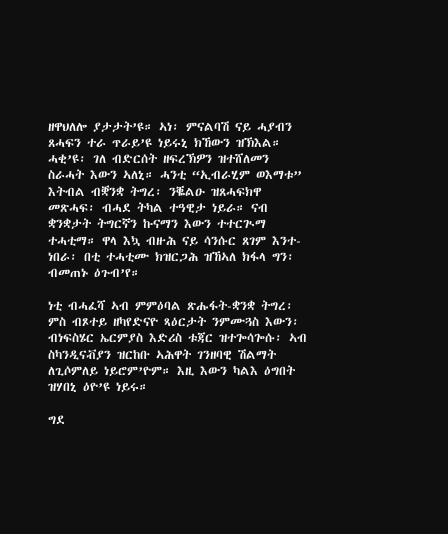ዘዋህለሎ ያታታት’ዩ። ኣነ፡ ምናልባሽ ናይ ሓያብን ጸሓፍን ተራ ጥራይ’ዩ ነይሩኒ ክኸውን ዝኽእል። ሓቂ’ዩ፡ ገለ ብድርሰት ዘፍረኽዎን ዝተሸለመን ስራሓት እውን ኣለኒ። ሓንቲ “ኢብራሂም ወእማቱ” እትብል ብቛንቋ ትግረ፡ ንቘልዑ ዝጸሓፍክዋ መጽሓፍ፡ ብሓደ ትካል ተዓዊታ ነይራ። ናብ ቋንቋታት ትግርኛን ኩናማን እውን ተተርጒማ ተሓቲማ። ዋላ እኳ ብዙሕ ናይ ሳንሱር ጸገም እንተ-ነበራ፡ በቲ ተሓቲሙ ክዝርጋሕ ዝኸኣለ ክፋላ ግን፡ ብመጠኑ ዕጉብ’የ።

ነቲ ብሓፈሻ ኣብ ምምዕባል ጽሑፋት-ቋንቋ ትግረ፡ ምስ ብጾተይ ዘካየድናዮ ጻዕርታት ንምሙጓስ እውን፡ ብነፍስሄር ኤርምያስ እድሪስ ቱጃር ዝተጐሳጐሱ፡ ኣብ ስካንዲናቭያን ዝርከቡ ኣሕዋት ገንዘባዊ ሽልማት ለጊሶምለይ ነይሮም’ዮም። እዚ እውን ካልእ ዕግበት ዝሃበኒ ዕዮ’ዩ ነይሩ።

ግደ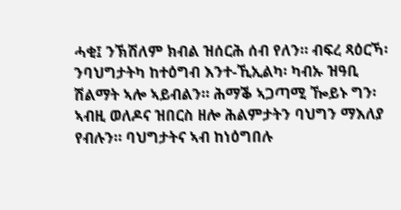ሓቂ፤ ንኽሽለም ክብል ዝሰርሕ ሰብ የለን። ብፍረ ጻዕርኻ፡ ንባህግታትካ ከተዕግብ እንተ-ኺኢልካ፡ ካብኡ ዝዓቢ ሽልማት ኣሎ ኣይብልን። ሕማቕ ኣጋጣሚ ዀይኑ ግን፡ ኣብዚ ወለዶና ዝበርስ ዘሎ ሕልምታትን ባህግን ማእለያ የብሉን። ባህግታትና ኣብ ከነዕግበሉ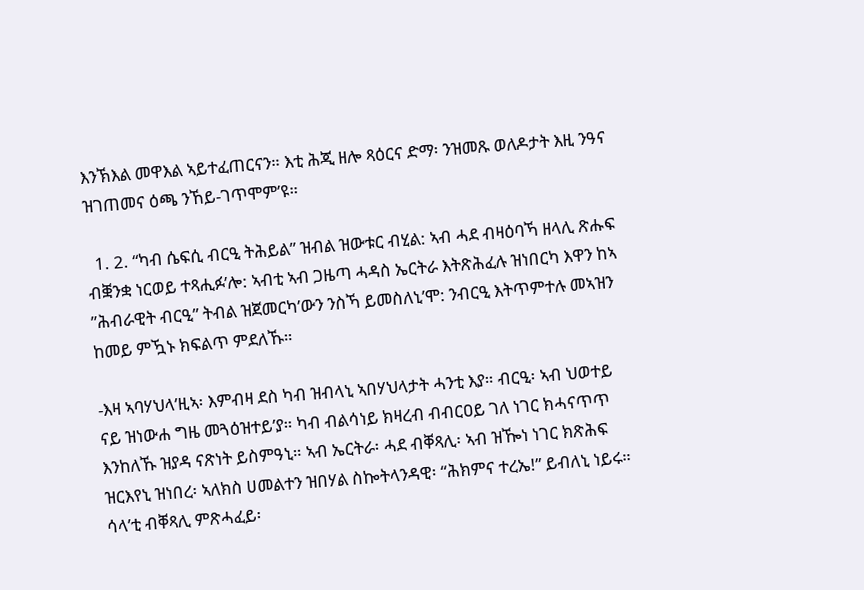እንኽእል መዋእል ኣይተፈጠርናን። እቲ ሕጂ ዘሎ ጻዕርና ድማ፡ ንዝመጹ ወለዶታት እዚ ንዓና ዝገጠመና ዕጫ ንኸይ-ገጥሞም’ዩ።

  1. 2. “ካብ ሴፍሲ ብርዒ ትሕይል” ዝብል ዝውቱር ብሂል: ኣብ ሓደ ብዛዕባኻ ዘላሊ ጽሑፍ ብቛንቋ ነርወይ ተጻሒፉ’ሎ: ኣብቲ ኣብ ጋዜጣ ሓዳስ ኤርትራ እትጽሕፈሉ ዝነበርካ እዋን ከኣ ”ሕብራዊት ብርዒ” ትብል ዝጀመርካ’ውን ንስኻ ይመስለኒ’ሞ: ንብርዒ እትጥምተሉ መኣዝን ከመይ ምዃኑ ክፍልጥ ምደለኹ።

-እዛ ኣባሃህላ’ዚኣ፡ እምብዛ ደስ ካብ ዝብላኒ ኣበሃህላታት ሓንቲ እያ። ብርዒ፡ ኣብ ህወተይ ናይ ዝነውሐ ግዜ መጓዕዝተይ’ያ። ካብ ብልሳነይ ክዛረብ ብብርዐይ ገለ ነገር ክሓናጥጥ እንከለኹ ዝያዳ ናጽነት ይስምዓኒ። ኣብ ኤርትራ፡ ሓደ ብቐጻሊ፡ ኣብ ዝዀነ ነገር ክጽሕፍ ዝርእየኒ ዝነበረ፡ ኣለክስ ሀመልተን ዝበሃል ስኰትላንዳዊ፡ “ሕክምና ተረኤ!” ይብለኒ ነይሩ። ሳላ’ቲ ብቐጻሊ ምጽሓፈይ፡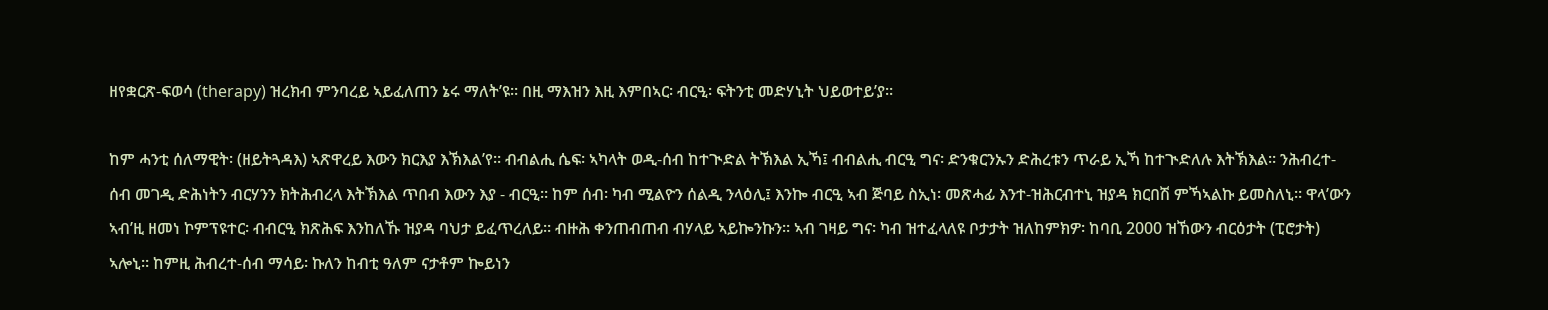ዘየቋርጽ-ፍወሳ (therapy) ዝረክብ ምንባረይ ኣይፈለጠን ኔሩ ማለት’ዩ። በዚ ማእዝን እዚ እምበኣር፡ ብርዒ፡ ፍትንቲ መድሃኒት ህይወተይ’ያ።

ከም ሓንቲ ሰለማዊት፡ (ዘይትጓዳእ) ኣጽዋረይ እውን ክርእያ እኽእል’የ። ብብልሒ ሴፍ፡ ኣካላት ወዲ-ሰብ ከተጒድል ትኽእል ኢኻ፤ ብብልሒ ብርዒ ግና፡ ድንቁርንኡን ድሕረቱን ጥራይ ኢኻ ከተጒድለሉ እትኽእል። ንሕብረተ-ሰብ መገዲ ድሕነትን ብርሃንን ክትሕብረላ እትኽእል ጥበብ እውን እያ - ብርዒ። ከም ሰብ፡ ካብ ሚልዮን ሰልዲ ንላዕሊ፤ እንኰ ብርዒ ኣብ ጅባይ ስኢነ፡ መጽሓፊ እንተ-ዝሕርብተኒ ዝያዳ ክርበሽ ምኻኣልኩ ይመስለኒ። ዋላ’ውን ኣብ’ዚ ዘመነ ኮምፕዩተር፡ ብብርዒ ክጽሕፍ እንከለኹ ዝያዳ ባህታ ይፈጥረለይ። ብዙሕ ቀንጠብጠብ ብሃላይ ኣይኰንኩን። ኣብ ገዛይ ግና፡ ካብ ዝተፈላለዩ ቦታታት ዝለከምክዎ፡ ከባቢ 2000 ዝኸውን ብርዕታት (ፒሮታት) ኣሎኒ። ከምዚ ሕብረተ-ሰብ ማሳይ፡ ኩለን ከብቲ ዓለም ናታቶም ኰይነን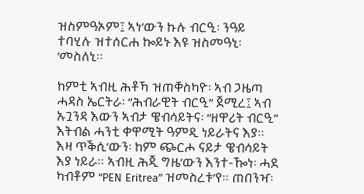ዝስምዓኦም፤ ኣነ’ውን ኩሉ ብርዒ፡ ንዓይ ተባሂሉ ዝተሰርሐ ኰይኑ እዩ ዝስመዓኒ፡ ‘መስለኒ።

ከምቲ ኣብዚ ሕቶኻ ዝጠቐስካዮ፡ ኣብ ጋዜጣ ሓዳስ ኤርትራ፡ “ሕብራዊት ብርዒ” ጀሚረ፤ ኣብ ኡጓንዳ እውን ኣብታ ዌብሳይትና፡ “ዘዋሪት ብርዒ” እትብል ሓንቲ ቀዋሚት ዓምዲ ነይራትና እያ። እዛ ጥቕሲ’ውን፡ ከም ጭርሖ ናይታ ዌብሳይት እያ ነይራ። ኣብዚ ሕጂ ግዜ’ውን እንተ-ዀነ፡ ሓደ ካብቶም “PEN Eritrea” ዝመስረቱ’የ። ጠበንዣ፡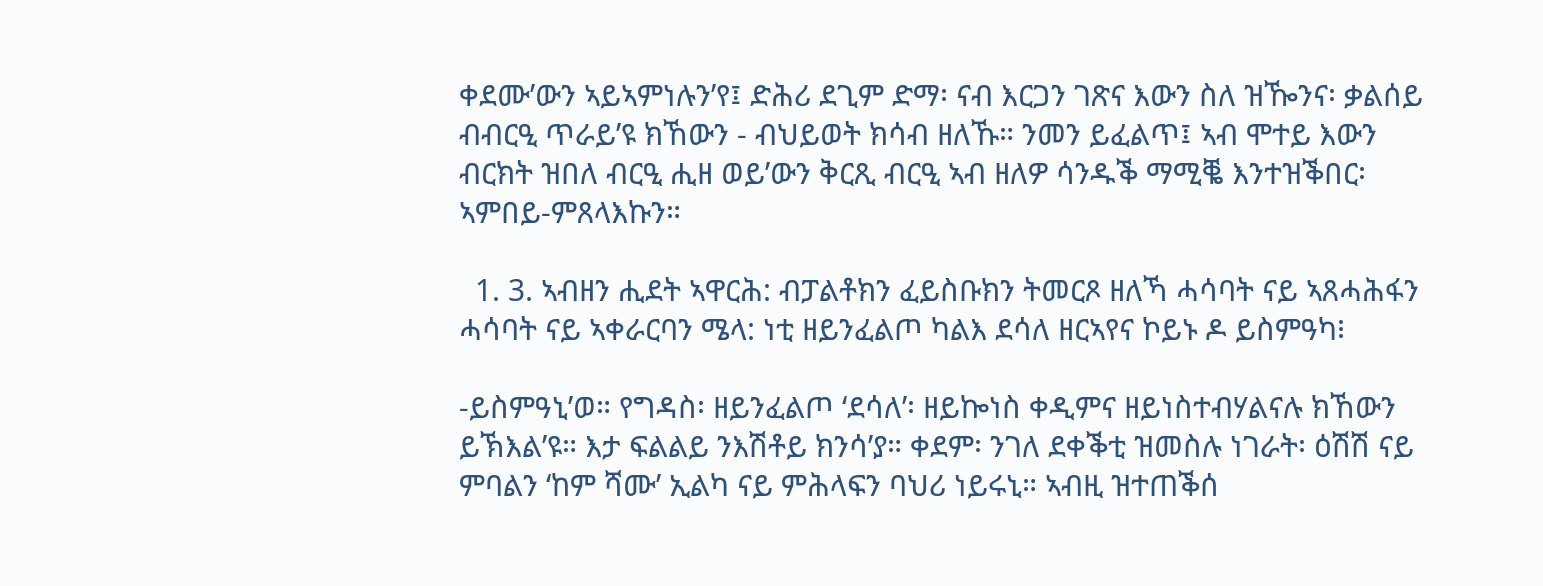ቀደሙ’ውን ኣይኣምነሉን’የ፤ ድሕሪ ደጊም ድማ፡ ናብ እርጋን ገጽና እውን ስለ ዝዀንና፡ ቃልሰይ ብብርዒ ጥራይ’ዩ ክኸውን - ብህይወት ክሳብ ዘለኹ። ንመን ይፈልጥ፤ ኣብ ሞተይ እውን ብርክት ዝበለ ብርዒ ሒዘ ወይ’ውን ቅርጺ ብርዒ ኣብ ዘለዎ ሳንዱቕ ማሚቘ እንተዝቕበር፡ ኣምበይ-ምጸላእኩን።

  1. 3. ኣብዘን ሒደት ኣዋርሕ: ብፓልቶክን ፈይስቡክን ትመርጾ ዘለኻ ሓሳባት ናይ ኣጸሓሕፋን ሓሳባት ናይ ኣቀራርባን ሜላ: ነቲ ዘይንፈልጦ ካልእ ደሳለ ዘርኣየና ኮይኑ ዶ ይስምዓካ፧

-ይስምዓኒ’ወ። የግዳስ፡ ዘይንፈልጦ ‘ደሳለ’፡ ዘይኰነስ ቀዲምና ዘይነስተብሃልናሉ ክኸውን ይኽእል’ዩ። እታ ፍልልይ ንእሽቶይ ክንሳ’ያ። ቀደም፡ ንገለ ደቀቕቲ ዝመስሉ ነገራት፡ ዕሽሽ ናይ ምባልን ‘ከም ሻሙ’ ኢልካ ናይ ምሕላፍን ባህሪ ነይሩኒ። ኣብዚ ዝተጠቕሰ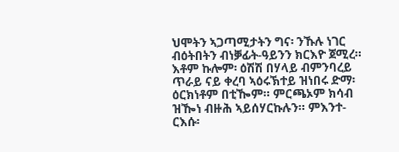ህሞትን ኣጋጣሚታትን ግና፡ ንኹሉ ነገር ብዕትበትን ብነቓፊት-ዓይንን ክርእዮ ጀሚረ። እቶም ኩሎም፡ ዕሽሽ በሃላይ ብምንባረይ ጥራይ ናይ ቀረባ ኣዕሩኽተይ ዝነበሩ ድማ፡ ዕርክነቶም በቲዀም። ምርጫኦም ክሳብ ዝዀነ ብዙሕ ኣይሰሃርኩሉን። ምእንተ-ርእሱ፡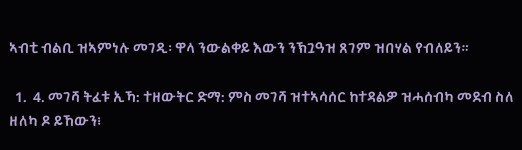ኣብቲ ብልቢ ዝኣምነሉ መገዲ፡ ዋላ ንውልቀይ እውን ንኽጓዓዝ ጸገም ዝበሃል የብለይን።

  1.  4. መገሻ ትፈቱ ኢኻ: ተዘውትር ድማ: ምስ መገሻ ዝተኣሳሰር ከተዳልዎ ዝሓሰብካ መደብ ስለ ዘለካ ዶ ይኸውን፧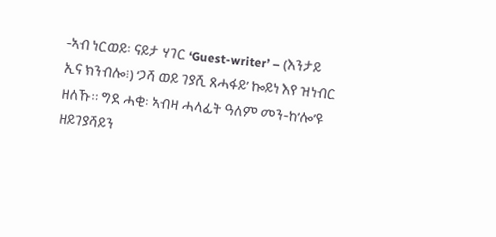-ኣብ ነርወይ፡ ናይታ ሃገር ‘Guest-writer’ – (እንታይ ኢና ክንብሎ፧) ‘ጋሻ ወይ ገያሺ ጸሓፋይ’ ኰይነ እየ ዝነብር ዘለኹ። ግደ ሓቂ፡ ኣብዛ ሓላፊት ዓለም መን-ከ’ሎ’ዩ ዘይገያሻይን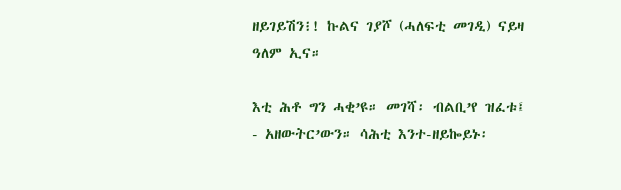ዘይገይሽን፧! ኩልና ገያሾ (ሓለፍቲ መገዲ) ናይዛ ዓለም ኢና።

እቲ ሕቶ ግን ሓቂ’ዩ። መገሻ፡ ብልቢ’የ ዝፈቱ፤ - አዘውትር’ውን። ሳሕቲ እንተ-ዘይኰይኑ፡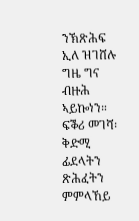ንኽጽሕፍ ኢለ ዝገሸሉ ግዜ ግና ብዙሕ ኣይኰነን። ፍቕሪ መገሻ፡ ቅድሚ ፊደላትን ጽሕፈትን ምምላኸይ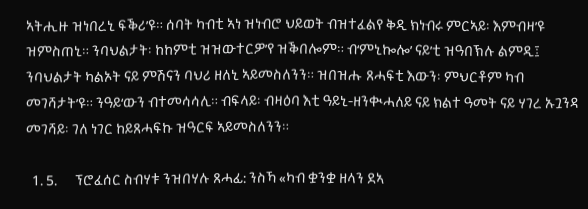ኣትሒዙ ዝነበረኒ ፍቕሪ’ዩ። ሰባት ካብቲ ኣነ ዝነብሮ ህይወት ብዝተፈልየ ቅዲ ክነብሩ ምርኣይ፡ እምብዛ’ዩ ዝምስጠኒ። ንባህልታት፡ ከከምቲ ዝዝውተርዎ’የ ዝቕበሎም። ብ‘ምኒኰሎ’ ናይ’ቲ ዝዓበኽሉ ልምዲ፤ ንባህልታት ካልኦት ናይ ምሽናን ባህሪ ዘለኒ ኣይመስለንን። ዝበዝሑ ጸሓፍቲ እውን፡ ምህርቶም ካብ መገሻታት’ዩ። ንዓይ‘ውን ብተመሳሳሊ። ብፍላይ፡ ብዛዕባ እቲ ዓይኒ-ዘንቊሓለይ ናይ ክልተ ዓመት ናይ ሃገረ ኡጓንዳ መገሻይ፡ ገለ ነገር ከይጸሓፍኩ ዝዓርፍ ኣይመስለንን።

  1. 5.      ፕሮፈሰር ስብሃቱ ንዝበሃሉ ጸሓፊ: ንስኻ «ካብ ቋንቋ ዘላን ደኣ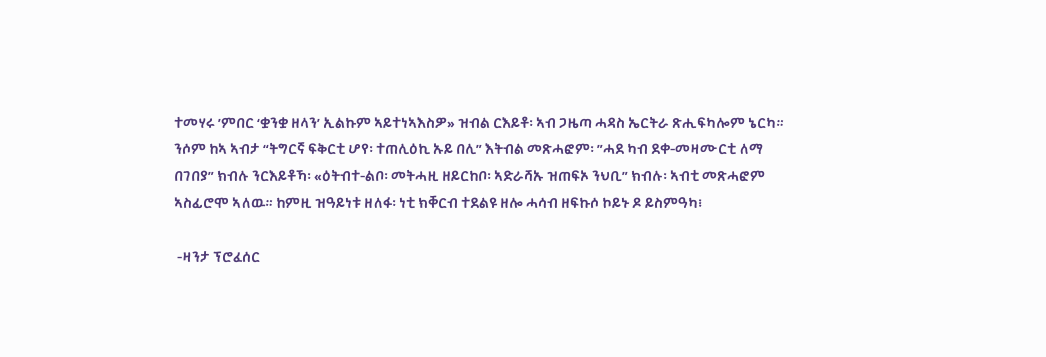ተመሃሩ ’ምበር ‘ቋንቋ ዘላን’ ኢልኩም ኣይተነኣእስዎ» ዝብል ርእይቶ፡ ኣብ ጋዜጣ ሓዳስ ኤርትራ ጽሒፍካሎም ኔርካ። ንሶም ከኣ ኣብታ “ትግርኛ ፍቅርቲ ሆየ፡ ተጠሊዕኪ ኡይ በሊ” እትብል መጽሓፎም፡ ”ሓደ ካብ ደቀ-መዛሙርቲ ለማ በገበያ” ክብሉ ንርእይቶኻ፡ «ዕትብተ-ልቦ፡ መትሓዚ ዘይርከቦ፡ ኣድራሻኡ ዝጠፍኦ ንህቢ” ክብሉ፡ ኣብቲ መጽሓፎም ኣስፊሮሞ ኣለዉ። ከምዚ ዝዓይነቱ ዘለፋ፡ ነቲ ክቐርብ ተደልዩ ዘሎ ሓሳብ ዘፍኩሶ ኮይኑ ዶ ይስምዓካ፧

 -ዛንታ ፕሮፈሰር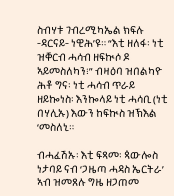ስብሃቱ ገብረሚካኤል ክፍሉ -ዳርናይ- ነዊሕ’ዩ። “እቲ ዘለፋ፡ ነቲ ዝቐርብ ሓሳብ ዘፍኲሶ ዶ ኣይመስለካን፧” ብዛዕባ ዝበልካዮ ሕቶ ግና፡ ነቲ ሓሳብ ጥራይ ዘይኰነስ፡ እንኰላይ ነቲ ሓሳቢ (ነቲ በሃሊኡ) እውን ከፍኲስ ዝኽእል ‘መስለኒ።

ብሓፈሽኡ፡ እቲ ፍጻመ፡ ጳውሎስ ነታባይ ናብ ‘ጋዜጣ ሓዳስ ኤርትራ’ ኣብ ዝመጸሉ ግዜ ዘጋጠመ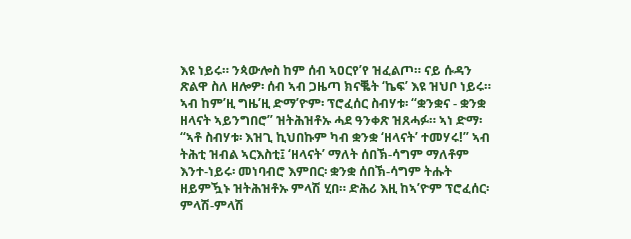እዩ ነይሩ። ንጳውሎስ ከም ሰብ ኣዐርየ’የ ዝፈልጦ። ናይ ሱዳን ጽልዋ ስለ ዘሎዎ፡ ሰብ ኣብ ጋዜጣ ክናቘት ‘ኬፍ’ እዩ ዝህቦ ነይሩ። ኣብ ከም’ዚ ግዜ’ዚ ድማ’ዮም፡ ፕሮፈሰር ስብሃቱ፡ “ቋንቋና - ቋንቋ ዘላናት ኣይንግበሮ” ዝትሕዝቶኡ ሓደ ዓንቀጽ ዝጸሓፉ። ኣነ ድማ፡ “ኣቶ ስብሃቱ፡ እዝጊ ኪህበኩም ካብ ቋንቋ ‘ዘላናት’ ተመሃሩ!” ኣብ ትሕቲ ዝብል ኣርእስቲ፤ ‘ዘላናት’ ማለት ሰበኽ-ሳግም ማለቶም እንተ-ነይሩ፡ መነባብሮ እምበር፡ ቋንቋ ሰበኽ-ሳግም ትሑት ዘይምዃኑ ዝትሕዝቶኡ ምላሽ ሂበ። ድሕሪ እዚ ከኣ’ዮም ፕሮፈሰር፡ ምላሽ-ምላሽ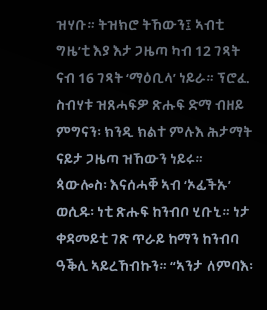ዝሃቡ። ትዝክሮ ትኸውን፤ ኣብቲ ግዜ’ቲ እያ እታ ጋዜጣ ካብ 12 ገጻት ናብ 16 ገጻት ‘ማዕቢላ’ ነይራ። ፕሮፈ. ስብሃቱ ዝጸሓፍዎ ጽሑፍ ድማ ብዘይ ምግናን፡ ክንዲ ክልተ ምሉእ ሕታማት ናይታ ጋዜጣ ዝኸውን ነይሩ። ጳውሎስ፡ እናሰሓቐ ኣብ ‘ኦፊችኡ’ ወሲዱ፡ ነቲ ጽሑፍ ከንብቦ ሂቡኒ። ነታ ቀዳመይቲ ገጽ ጥራይ ከማን ከንብባ ዓቕሊ ኣይረኸብኩን። “ኣንታ ለምባእ፡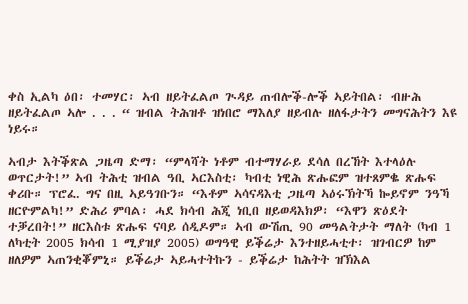ቀስ ኢልካ ዕበ፡ ተመሃር፡ ኣብ ዘይትፈልጦ ጒዳይ ጠብሎቕ-ሎቕ ኣይትበል፡ ብዙሕ ዘይትፈልጦ ኣሎ . . . “ ዝብል ትሕዝቶ ዝነበሮ ማእለያ ዘይብሉ ዘለፋታትን መግናሕትን እዩ ነይሩ።

ኣብታ እትቕጽል ጋዜጣ ድማ፡ “ምላሻት ነቶም ብተማሃራይ ደሳለ በረኸት እተላዕሉ ወጥርታት!” ኣብ ትሕቲ ዝብል ዓቢ ኣርእስቲ፡ ካብቲ ነዊሕ ጽሑፎም ዝተጸምቈ ጽሑፍ ቀሪቡ። ፕሮፈ. ግና በዚ ኣይዓገቡን። “እቶም ኣሳናዳእቲ ጋዜጣ ኣዕሩኽትኻ ኰይኖም ንዓኻ ዘርዮምልካ!” ድሕሪ ምባል፡ ሓደ ክሳብ ሕጂ ነቢበ ዘይወዳእክዎ፡ “እዋን ጽዕደት ተቓረበት!” ዘርእስቱ ጽሑፍ ናባይ ሰዲዶም። ኣብ ውሽጢ 90 መዓልትታት ማለት (ካብ 1 ለካቲት 2005 ክሳብ 1 ሚያዝያ 2005) ወግዓዊ ይቕሬታ እንተዘይሓቲተ፡ ዝገብርዎ ከም ዘለዎም ኣጠንቂቖምኒ። ይቕሬታ ኣይሓተትኩን - ይቕሬታ ከሕትት ዝኽእል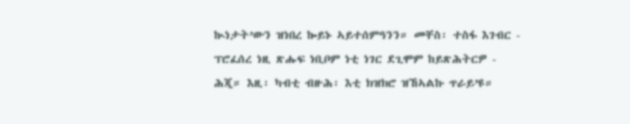ኲነታት’ውን ዝነበረ ኰይኑ ኣይተሰምዓንን። መቸስ፡ ተስፋ እገብር - ፕሮፈሰረ ነዚ ጽሑፍ ነቢቦም ነቲ ነገር ደጊሞም ከይጽሕትርዎ - ሕጂ። እዚ፡ ካብቲ ብዙሕ፡ እቲ ክዝክሮ ዝኸኣልኩ ጥራይ’ዩ።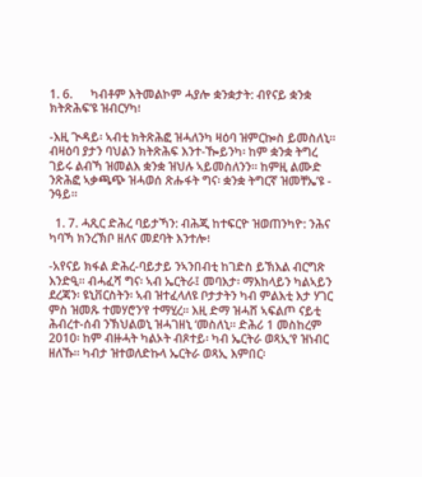1. 6.      ካብቶም እትመልኮም ሓያሎ ቋንቋታት: ብየናይ ቋንቋ ክትጽሕፍ’ዩ ዝብርሃካ፧

-እዚ ጒዳይ፡ ኣብቲ ክትጽሕፎ ዝሓለንካ ዛዕባ ዝምርኰስ ይመስለኒ። ብዛዕባ ያታን ባህልን ክትጽሕፍ እንተ-ዀይንካ፡ ከም ቋንቋ ትግረ ገይሩ ልብኻ ዝመልእ ቋንቋ ዝህሉ ኣይመስለንን። ከምዚ ልሙድ ንጽሕፎ ኣቃጫጭ ዝሓወሰ ጽሑፋት ግና፡ ቋንቋ ትግርኛ ዝመቸኤ’ዩ - ንዓይ።

  1. 7. ሓጺር ድሕረ ባይታኻን: ብሕጂ ከተፍርዮ ዝወጠንካዮ: ንሕና ካባኻ ክንረኽቦ ዘለና መደባት እንተሎ፧

-አየናይ ክፋል ድሕረ-ባይታይ ንኣንበብቲ ከገድስ ይኽእል ብርግጽ እንድዒ። ብሓፈሻ ግና፡ ኣብ ኤርትራ፤ መባእታ፡ ማእከላይን ካልኣይን ደረጃን፡ ዩኒቨርስትን፡ ኣብ ዝተፈላለዩ ቦታታትን ካብ ምልእቲ እታ ሃገር ምስ ዝመጹ ተመሃሮን’የ ተማሂረ። እዚ ድማ ዝሓሸ ኣፍልጦ ናይቲ ሕብረተ-ሰብ ንኽህልወኒ ዝሓገዘኒ ‘መስለኒ። ድሕሪ 1 መስከረም 2010፡ ከም ብዙሓት ካልኦት ብጾተይ፡ ካብ ኤርትራ ወጻኢ’የ ዝነብር ዘለኹ። ካብታ ዝተወለድኩላ ኤርትራ ወጻኢ እምበር፡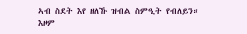ኣብ ስደት እየ ዘለኹ ዝብል ስምዒት የብለይን። እዞም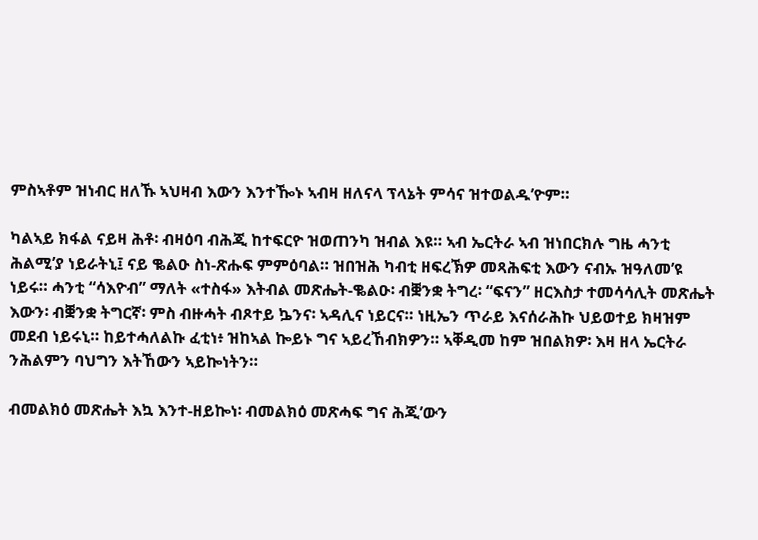ምስኣቶም ዝነብር ዘለኹ ኣህዛብ እውን እንተዀኑ ኣብዛ ዘለናላ ፕላኔት ምሳና ዝተወልዱ’ዮም።

ካልኣይ ክፋል ናይዛ ሕቶ፡ ብዛዕባ ብሕጂ ከተፍርዮ ዝወጠንካ ዝብል እዩ። ኣብ ኤርትራ ኣብ ዝነበርክሉ ግዜ ሓንቲ ሕልሚ’ያ ነይራትኒ፤ ናይ ቈልዑ ስነ-ጽሑፍ ምምዕባል። ዝበዝሕ ካብቲ ዘፍረኽዎ መጻሕፍቲ እውን ናብኡ ዝዓለመ’ዩ ነይሩ። ሓንቲ “ሳእዮብ” ማለት «ተስፋ» እትብል መጽሔት-ቈልዑ፡ ብቛንቋ ትግረ፡ “ፍናን” ዘርእስታ ተመሳሳሊት መጽሔት እውን፡ ብቛንቋ ትግርኛ፡ ምስ ብዙሓት ብጾተይ ኴንና፡ ኣዳሊና ነይርና። ነዚኤን ጥራይ እናሰራሕኩ ህይወተይ ክዛዝም መደብ ነይሩኒ። ከይተሓለልኩ ፈቲነ፥ ዝከኣል ኰይኑ ግና ኣይረኸብክዎን። ኣቐዲመ ከም ዝበልክዎ፡ እዛ ዘላ ኤርትራ ንሕልምን ባህግን እትኸውን ኣይኰነትን።

ብመልክዕ መጽሔት እኳ እንተ-ዘይኰነ፡ ብመልክዕ መጽሓፍ ግና ሕጂ’ውን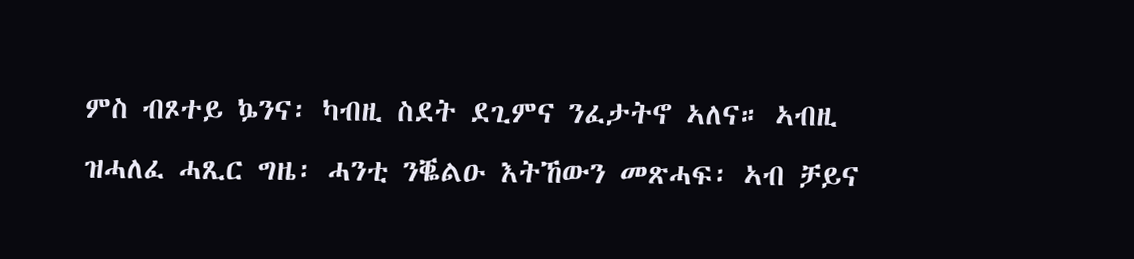ምስ ብጾተይ ኴንና፡ ካብዚ ስደት ደጊምና ንፈታትኖ ኣለና። ኣብዚ ዝሓለፈ ሓጺር ግዜ፡ ሓንቲ ንቘልዑ እትኸውን መጽሓፍ፡ ኣብ ቻይና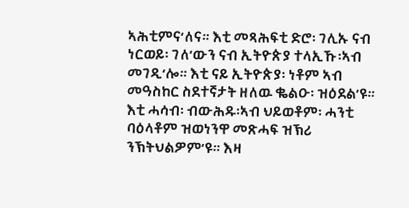ኣሕቲምና‘ለና። እቲ መጻሕፍቲ ድሮ፡ ገሊኡ ናብ ነርወይ፡ ገለ’ውን ናብ ኢትዮጵያ ተላኢኹ፡ኣብ መገዲ‘ሎ። እቲ ናይ ኢትዮጵያ፡ ነቶም ኣብ መዓስከር ስደተኛታት ዘለዉ ቈልዑ፡ ዝዕደል’ዩ። እቲ ሓሳብ፡ ብውሕዱ፡ኣብ ህይወቶም፡ ሓንቲ ባዕላቶም ዝወነንዋ መጽሓፍ ዝኽሪ ንኽትህልዎም’ዩ። እዛ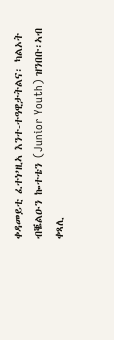ቀዳመይቲ ፈተነ’ዚኣ እንተ-ተዓዊታትልና፡ ካልኦት ብቘልዑን ኰተቴን (Junior Youth) ዝንበቡ፡ኣብ ቀጻሊ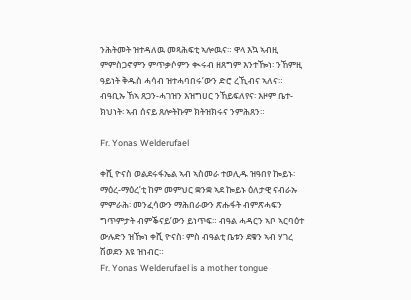ንሕትመት ዝተዳለዉ መጻሕፍቲ ኣሎዉና። ዋላ እኳ ኣብዚ ምምስጋኖምን ምጥቃሶምን ቊሩብ ዘጸግም እንተዀነ፡ ንኸምዚ ዓይነት ቅዱስ ሓሳብ ዝተሓባበሩ’ውን ድሮ ረኺብና ኣለና። ብዓቢኡ ኸኣ ጸጋን-ሓገዝን እዝግሀር ንኸይፍለየና፡ እዞም ቤተ-ክህነት፡ ኣብ ሰናይ ጸሎትኩም ክትዝክሩና ንምሕጸን።

Fr. Yonas Welderufael

ቀሺ ዮናስ ወልደሩፋኤል ኣብ ኣስመራ ተወሊዱ ዝዓበየ ኰይኑ፡ ማዕረ-ማዕረ’ቲ ከም መምህር ቋንቋ ኣደ ኰይኑ ዕለታዊ ናብራኡ ምምራሕ፡ መንፈሳውን ማሕበራውን ጽሑፋት ብምጽሓፍን ግጥምታት ብምቕናይ’ውን ይነጥፍ። ብዓል ሓዳርን ኣቦ ኣርባዕተ ውሉድን ዝዀነ ቀሺ ዮናስ፡ ምስ ብዓልቲ ቤቱን ደቁን ኣብ ሃገረ ሽወደን እዩ ዝነብር።
Fr. Yonas Welderufael is a mother tongue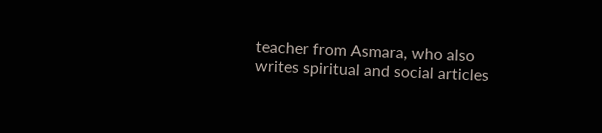teacher from Asmara, who also writes spiritual and social articles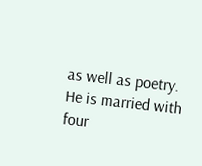as well as poetry. He is married with four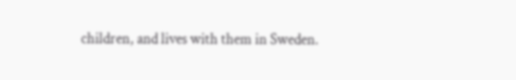children, and lives with them in Sweden.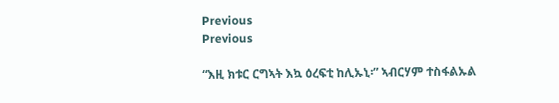Previous
Previous

“እዚ ክቱር ርግኣት እኳ ዕረፍቲ ከሊኡኒ፡” ኣብርሃም ተስፋልኡል